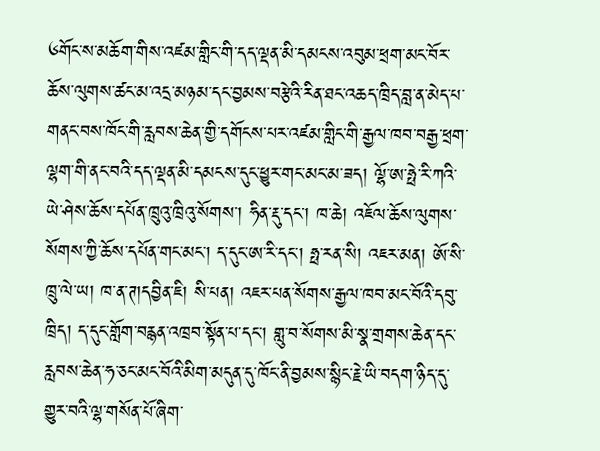༦གོང་ས་མཆོག་གིས་འཛམ་གླིང་གི་དད་ལྡན་མི་དམངས་འབུམ་ཕྲག་མང་བོར་ཆོས་ལུགས་ཚང་མ་འདྲ་མཉམ་དང་བྱམས་བརྩེའི་རིན་ཐང་འཆད་ཁྲིད་བླ་ན་མེད་པ་གནང་བས་ཁོང་གི་རླབས་ཆེན་གྱི་དགོངས་པར་འཛམ་གླིང་གི་རྒྱལ་ཁབ་བརྒྱ་ཕྲག་ལྷག་གི་ནང་བའི་དད་ལྡན་མི་དམངས་དུང་ཕྱུར་གང་མང་མ་ཟད། ལྷོ་ཨ་ཧྥེ་རི་ཀའི་ཡེ་ཤེས་ཆོས་དཔོན་ཁྲུའུ་ཁྲིའུ་སོགས་། ཧིན་རྡུ་དང་། ཁ་ཆེ། འཇོལ་ཆོས་ལུགས་སོགས་ཀྱི་ཆོས་དཔོན་གང་མང་། ད་དུང་ཨ་རི་དང་། ཧྥ་རན་སི། འཇར་མན། ཨོ་སི་ཁྲུ་ལེ་ཡ། ཁ་ན་ཊ།དབྱིན་ཇི། སི་པན། འཇར་པན་སོགས་རྒྱལ་ཁབ་མང་བོའི་དབུ་ཁྲིད། ད་དུང་གློག་བརྙན་འཁྲབ་སྟོན་པ་དང་། གླུ་བ་སོགས་མི་སྣ་གྲགས་ཆེན་དང་རླབས་ཆེན་ཧ་ཅང་མང་བོའི་མིག་མདུན་དུ་ཁོང་ནི་བྱམས་སྙིང་རྗེ་ཡི་བདག་ཉིད་དུ་གྱུར་བའི་ལྷ་གསོན་པོ་ཞིག་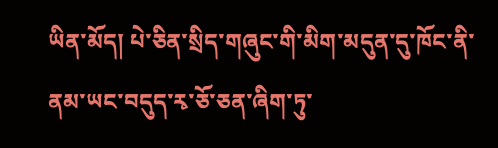ཡིན་མོད། པེ་ཅིན་སྲིད་གཞུང་གི་མིག་མདུན་དུ་ཁོང་ནི་ནམ་ཡང་བདུད་རྭ་ཅོ་ཅན་ཞིག་ཏུ་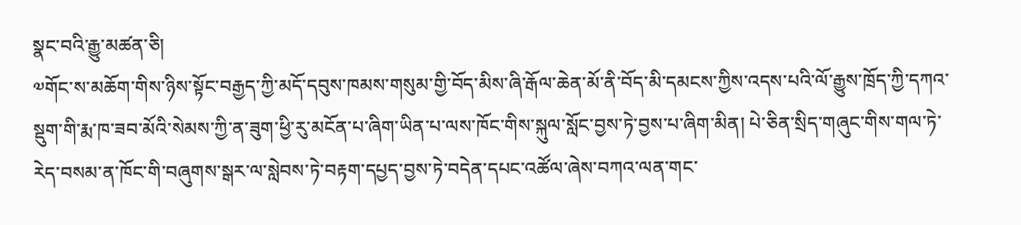སྣང་བའི་རྒྱུ་མཚན་ཅི།
༧གོང་ས་མཆོག་གིས་ཉིས་སྟོང་བརྒྱད་ཀྱི་མདོ་དབུས་ཁམས་གསུམ་གྱི་བོད་མིས་ཞི་རྒོལ་ཆེན་མོ་ནི་བོད་མི་དམངས་ཀྱིས་འདས་པའི་ལོ་རྒྱུས་ཁྲོད་ཀྱི་དཀའ་སྡུག་གི་རྨ་ཁ་ཟབ་མོའི་སེམས་ཀྱི་ན་ཟུག་ཕྱི་རུ་མངོན་པ་ཞིག་ཡིན་པ་ལས་ཁོང་གིས་སྐུལ་སློང་བྱས་ཏེ་བྱས་པ་ཞིག་མིན། པེ་ཅིན་སྲིད་གཞུང་གིས་གལ་ཏེ་རེད་བསམ་ན་ཁོང་གི་བཞུགས་སྒར་ལ་སླེབས་ཏེ་བརྟག་དཔྱད་བྱས་ཏེ་བདེན་དཔང་འཚོལ་ཞེས་བཀའ་ལན་གང་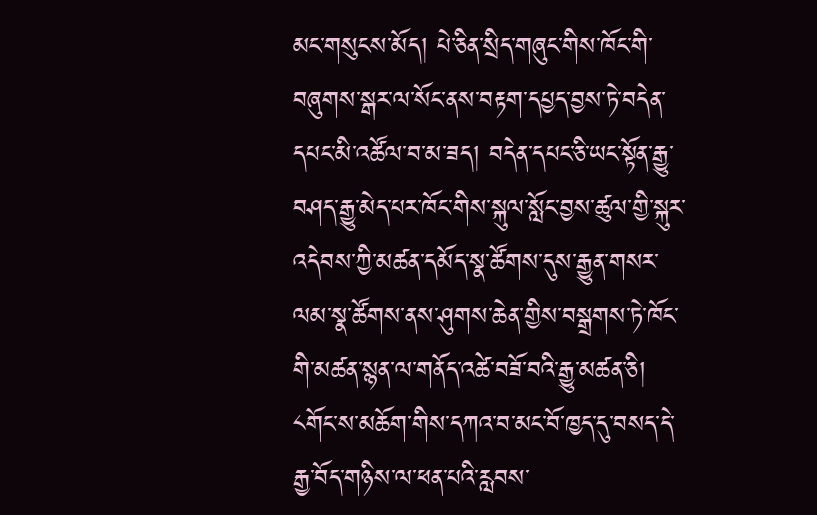མང་གསུངས་མོད། པེ་ཅིན་སྲིད་གཞུང་གིས་ཁོང་གི་བཞུགས་སྒར་ལ་སོང་ནས་བརྟག་དཔྱད་བྱས་ཏེ་བདེན་དཔང་མི་འཚོལ་བ་མ་ཟད། བདེན་དཔང་ཅི་ཡང་སྟོན་རྒྱུ་བཤད་རྒྱུ་མེད་པར་ཁོང་གིས་སྐུལ་སློང་བྱས་ཚུལ་གྱི་སྐུར་འདེབས་ཀྱི་མཚན་དམོད་སྣ་ཚོགས་དུས་རྒྱུན་གསར་ལམ་སྣ་ཚོགས་ནས་ཤུགས་ཆེན་གྱིས་བསྒྲགས་ཏེ་ཁོང་གི་མཚན་སྙན་ལ་གནོད་འཚེ་བཟོ་བའི་རྒྱུ་མཚན་ཅི།
༨གོང་ས་མཆོག་གིས་དཀའ་བ་མང་བོ་ཁྱད་དུ་བསད་དེ་རྒྱ་བོད་གཉིས་ལ་ཕན་པའི་རླབས་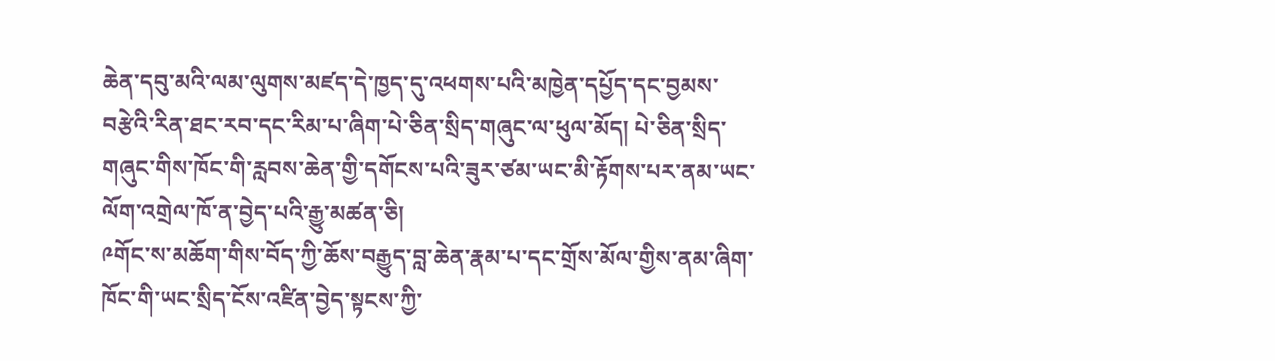ཆེན་དབུ་མའི་ལམ་ལུགས་མཛད་དེ་ཁྱད་དུ་འཕགས་པའི་མཁྱེན་དཔྱོད་དང་བྱམས་བརྩེའི་རིན་ཐང་རབ་དང་རིམ་པ་ཞིག་པེ་ཅིན་སྲིད་གཞུང་ལ་ཕུལ་མོད། པེ་ཅིན་སྲིད་གཞུང་གིས་ཁོང་གི་རླབས་ཆེན་གྱི་དགོངས་པའི་ཟུར་ཙམ་ཡང་མི་རྟོགས་པར་ནམ་ཡང་ལོག་འགྲེལ་ཁོ་ན་བྱེད་པའི་རྒྱུ་མཚན་ཅི།
༩གོང་ས་མཆོག་གིས་བོད་ཀྱི་ཆོས་བརྒྱུད་བླ་ཆེན་རྣམ་པ་དང་གྲོས་མོལ་གྱིས་ནམ་ཞིག་ཁོང་གི་ཡང་སྲིད་ངོས་འཛིན་བྱེད་སྟངས་ཀྱི་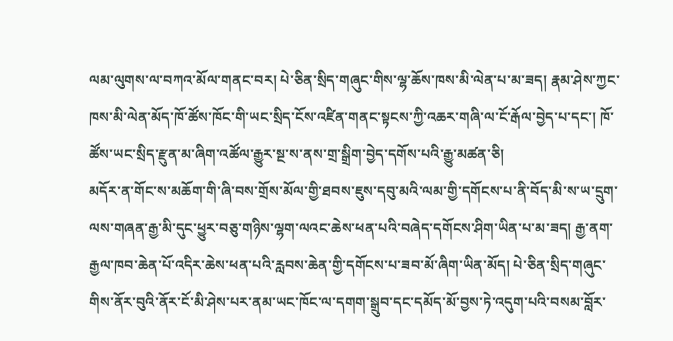ལམ་ལུགས་ལ་བཀའ་མོལ་གནང་བར། པེ་ཅིན་སྲིད་གཞུང་གིས་ལྷ་ཆོས་ཁས་མི་ལེན་པ་མ་ཟད། རྣམ་ཤེས་ཀྱང་ཁས་མི་ལེན་མོད་ཁོ་ཚོས་ཁོང་གི་ཡང་སྲིད་ངོས་འཛིན་གནང་སྟངས་ཀྱི་འཆར་གཞི་ལ་ངོ་རྒོལ་བྱེད་པ་དང་། ཁོ་ཚོས་ཡང་སྲིད་རྫུན་མ་ཞིག་འཚོལ་རྒྱུར་སྔ་ས་ནས་གྲ་སྒྲིག་བྱེད་དགོས་པའི་རྒྱུ་མཚན་ཅི།
མདོར་ན་གོང་ས་མཆོག་གི་ཞི་བས་གྲོས་མོལ་གྱི་ཐབས་ཇུས་དབུ་མའི་ལམ་གྱི་དགོངས་པ་ནི་བོད་མི་ས་ཡ་དྲུག་ལས་གཞན་རྒྱ་མི་དུང་ཕྱུར་བཅུ་གཉིས་ལྷག་ལའང་ཆེས་ཕན་པའི་བཞེད་དགོངས་ཤིག་ཡིན་པ་མ་ཟད། རྒྱ་ནག་རྒྱལ་ཁབ་ཆེན་པོ་འདིར་ཆེས་ཕན་པའི་རླབས་ཆེན་གྱི་དགོངས་པ་ཟབ་མོ་ཞིག་ཡིན་མོད། པེ་ཅིན་སྲིད་གཞུང་གིས་ནོར་བུའི་ནོར་ངོ་མི་ཤེས་པར་ནམ་ཡང་ཁོང་ལ་དགག་སྒྲུབ་དང་དམོད་མོ་བྱས་ཏེ་འདུག་པའི་བསམ་བློར་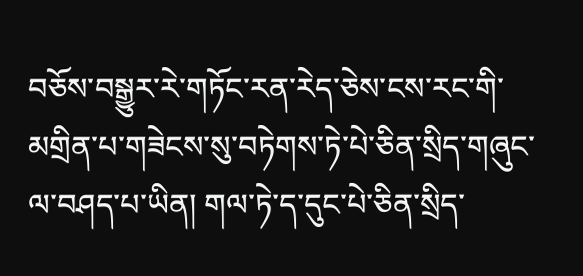བཅོས་བསྒྱུར་རེ་གཏོང་རན་རེད་ཅེས་ངས་རང་གི་མགྲིན་པ་གཟེངས་སུ་བཏེགས་ཏེ་པེ་ཅིན་སྲིད་གཞུང་ལ་བཤད་པ་ཡིན། གལ་ཏེ་ད་དུང་པེ་ཅིན་སྲིད་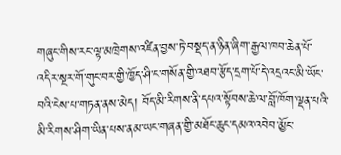གཞུང་གིས་རང་ལྟ་མཁྲེགས་འཛིན་བྱས་ཏེ་བསྡད་ན་ཉིན་ཞིག་རྒྱལ་ཁབ་ཆེན་པོ་འདིར་སྔར་གོ་གུང་བར་གྱི་ཁྱོད་ཤི་ང་གསོན་གྱི་འཐབ་རྩོད་དྲག་པོ་དེ་འདྲའང་མི་ཡོང་བའི་ངེས་པ་གཏན་ནས་མེད། བོད་མི་རིགས་ནི་དཔའ་སྟོབས་ཆེ་ལ་བློ་ཁོག་ལྡན་པའི་མི་རིགས་ཤིག་ཡིན་པས་ནམ་ཡང་གཞན་གྱི་མཐོང་ཆུང་དམའ་འབེབ་མྱོང་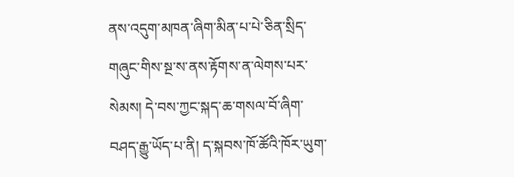ནས་འདུག་མཁན་ཞིག་མིན་པ་པེ་ཅིན་སྲིད་གཞུང་གིས་སྔ་ས་ནས་རྟོགས་ན་ལེགས་པར་སེམས། དེ་བས་ཀྱང་སྐད་ཆ་གསལ་བོ་ཞིག་བཤད་རྒྱུ་ཡོད་པ་ནི། ད་སྐབས་ཁོ་ཚོའི་ཁོར་ཡུག་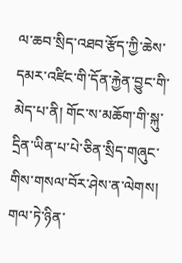ལ་ཆབ་སྲིད་འཐབ་རྩོད་ཀྱི་ཆེས་དམར་འཛིང་གི་དོན་རྐྱེན་བྱུང་གི་མེད་པ་ནི། གོང་ས་མཆོག་གི་སྐུ་དྲིན་ཡིན་པ་པེ་ཅིན་སྲིད་གཞུང་གིས་གསལ་བོར་ཤེས་ན་ལེགས། གལ་ཏེ་ཉིན་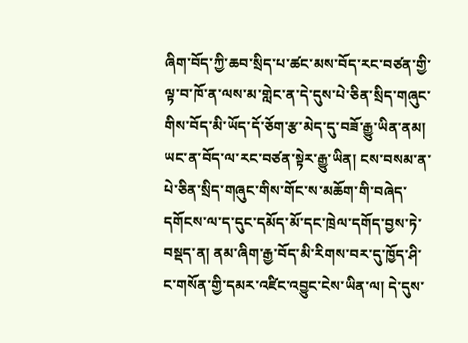ཞིག་བོད་ཀྱི་ཆབ་སྲིད་པ་ཚང་མས་བོད་རང་བཙན་གྱི་ལྟ་བ་ཁོ་ན་ལས་མ་གླེང་ན་དེ་དུས་པེ་ཅིན་སྲིད་གཞུང་གིས་བོད་མི་ཡོད་དོ་ཅོག་རྩ་མེད་དུ་བཟོ་རྒྱུ་ཡིན་ནམ། ཡང་ན་བོད་ལ་རང་བཙན་སྟེར་རྒྱུ་ཡིན། ངས་བསམ་ན་པེ་ཅིན་སྲིད་གཞུང་གིས་གོང་ས་མཆོག་གི་བཞེད་དགོངས་ལ་ད་དུང་དམོད་མོ་དང་ཁྲེལ་དགོད་བྱས་ཏེ་བསྡད་ན། ནམ་ཞིག་རྒྱ་བོད་མི་རིགས་བར་དུ་ཁྱོད་ཤི་ང་གསོན་གྱི་དམར་འཛིང་འབྱུང་ངེས་ཡིན་ལ། དེ་དུས་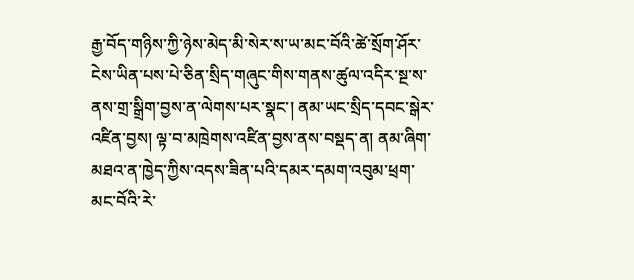རྒྱ་བོད་གཉིས་ཀྱི་ཉེས་མེད་མི་སེར་ས་ཡ་མང་བོའི་ཚེ་སྲོག་ཤོར་ངེས་ཡིན་པས་པེ་ཅིན་སྲིད་གཞུང་གིས་གནས་ཚུལ་འདིར་སྔ་ས་ནས་གྲ་སྒྲིག་བྱས་ན་ལེགས་པར་སྣང་། ནམ་ཡང་སྲིད་དབང་སྒེར་འཛིན་བྱས། ལྟ་བ་མཁྲེགས་འཛིན་བྱས་ནས་བསྡད་ན། ནམ་ཞིག་མཐའ་ན་ཁྱེད་ཀྱིས་འདས་ཟིན་པའི་དམར་དམག་འབུམ་ཕྲག་མང་བོའི་རེ་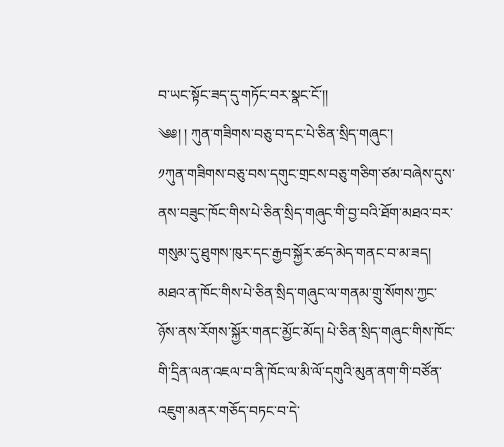བ་ཡང་སྟོང་ཟད་དུ་གཏོང་བར་སྣང་ངོ་།།
༄༅། ། ཀུན་གཟིགས་བཅུ་བ་དང་པེ་ཅིན་སྲིད་གཞུང་།
༡ཀུན་གཟིགས་བཅུ་བས་དགུང་གྲངས་བཅུ་གཅིག་ཙམ་བཞེས་དུས་ནས་བཟུང་ཁོང་གིས་པེ་ཅིན་སྲིད་གཞུང་གི་བྱ་བའི་ཐོག་མཐའ་བར་གསུམ་དུ་ཐུགས་ཁུར་དང་རྒྱབ་སྐྱོར་ཚད་མེད་གནང་བ་མ་ཟད། མཐའ་ན་ཁོང་གིས་པེ་ཅིན་སྲིད་གཞུང་ལ་གནམ་གྲུ་སོགས་ཀྱང་ཉོས་ནས་རོགས་སྐྱོར་གནང་མྱོང་མོད། པེ་ཅིན་སྲིད་གཞུང་གིས་ཁོང་གི་དྲིན་ལན་འཇལ་བ་ནི་ཁོང་ལ་མི་ལོ་དགུའི་མུན་ནག་གི་བཙོན་འཇུག་མནར་གཅོད་བཏང་བ་དེ་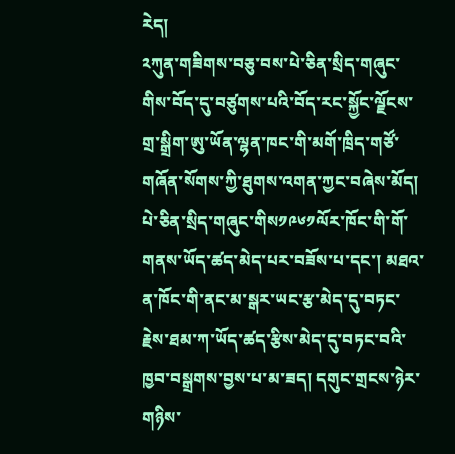རེད།
༢ཀུན་གཟིགས་བཅུ་བས་པེ་ཅིན་སྲིད་གཞུང་གིས་བོད་དུ་བཙུགས་པའི་བོད་རང་སྐྱོང་ལྗོངས་གྲ་སྒྲིག་ཨུ་ཡོན་ལྷན་ཁང་གི་མགོ་ཁྲིད་གཙོ་གཞོན་སོགས་ཀྱི་ཐུགས་འགན་ཀྱང་བཞེས་མོད། པེ་ཅིན་སྲིད་གཞུང་གིས༡༩༦༡ལོར་ཁོང་གི་གོ་གནས་ཡོད་ཚད་མེད་པར་བཟོས་པ་དང་། མཐའ་ན་ཁོང་གི་ནང་མ་སྒར་ཡང་རྩ་མེད་དུ་བཏང་རྗེས་ཐམ་ཀ་ཡོད་ཚད་རྩིས་མེད་དུ་བཏང་བའི་ཁྱབ་བསྒྲགས་བྱས་པ་མ་ཟད། དགུང་གྲངས་ཉེར་གཉིས་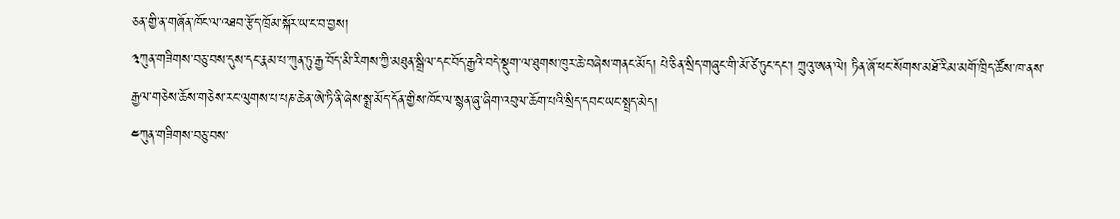ཅན་གྱི་ན་གཞོན་ཁོང་ལ་འཐབ་རྩོད་ཁྲོམ་སྐོར་ཡ་ང་བ་བྱས།
༣ཀུན་གཟིགས་བཅུ་བས་དུས་དང་རྣམ་པ་ཀུན་ཏུ་རྒྱ་བོད་མི་རིགས་ཀྱི་མཐུན་སྒྲིལ་དང་བོད་རྒྱའི་བདེ་སྡུག་ལ་ཐུགས་ཁུར་ཆེ་བཞེས་གནང་མོད། པེ་ཅིན་སྲིད་གཞུང་གི་མོ་ཙེ་ཏུང་དང་། ཀྲུའུ་ཨན་ལེ། ཏིན་ཞོ་ཕང་སོགས་མཐོ་རིམ་མགོ་ཁྲིད་ཚོས་ཁ་ནས་རྒྱལ་གཅེས་ཆོས་གཅེས་རང་ལུགས་པ་པཎ་ཆེན་ཨེ་ཏི་ནི་ཞེས་སྨྲ་མོད་དོན་གྱིས་ཁོང་ལ་སྙན་ཞུ་ཞིག་འབུལ་ཆོག་པའི་སྲིད་དབང་ཡང་སྤྲད་མེད།
༤ཀུན་གཟིགས་བཅུ་བས་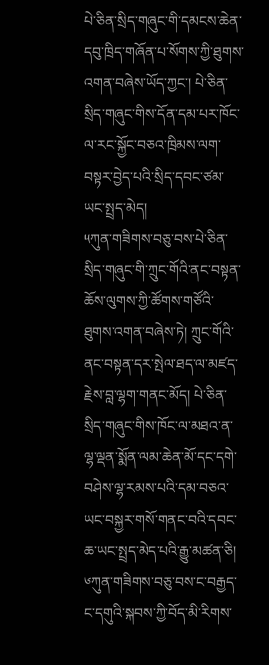པེ་ཅིན་སྲིད་གཞུང་གི་དམངས་ཆེན་དབུ་ཁྲིད་གཞོན་པ་སོགས་ཀྱི་ཐུགས་འགན་བཞེས་ཡོད་ཀྱང་། པེ་ཅིན་སྲིད་གཞུང་གིས་དོན་དམ་པར་ཁོང་ལ་རང་སྐྱོང་བཅའ་ཁྲིམས་ལག་བསྟར་བྱེད་པའི་སྲིད་དབང་ཙམ་ཡང་སྤྲད་མེད།
༥ཀུན་གཟིགས་བཅུ་བས་པེ་ཅིན་སྲིད་གཞུང་གི་ཀྲུང་གོའི་ནང་བསྟན་ཆོས་ལུགས་ཀྱི་ཚོགས་གཙོའི་ཐུགས་འགན་བཞེས་ཏེ། ཀྲུང་གོའི་ནང་བསྟན་དར་སྤེལ་ཐད་ལ་མཛད་རྗེས་བླ་ལྷག་གནང་མོད། པེ་ཅིན་སྲིད་གཞུང་གིས་ཁོང་ལ་མཐའ་ན་ལྷ་ལྡན་སྨོན་ལམ་ཆེན་མོ་དང་དགེ་བཤེས་ལྷ་རམས་པའི་དམ་བཅའ་ཡང་བསྐྱར་གསོ་གནང་བའི་དབང་ཆ་ཡང་སྤྲད་མེད་པའི་རྒྱུ་མཚན་ཅི།
༦ཀུན་གཟིགས་བཅུ་བས་ང་བརྒྱད་ང་དགུའི་སྐབས་ཀྱི་བོད་མི་རིགས་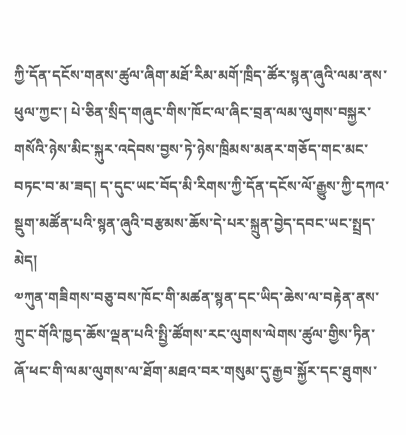ཀྱི་དོན་དངོས་གནས་ཚུལ་ཞིག་མཐོ་རིམ་མགོ་ཁྲིད་ཚོར་སྙན་ཞུའི་ལམ་ནས་ཕུལ་ཀྱང་། པེ་ཅིན་སྲིད་གཞུང་གིས་ཁོང་ལ་ཞིང་བྲན་ལམ་ལུགས་བསྐྱར་གསོའི་ཉེས་མིང་སྐུར་འདེབས་བྱས་ཏེ་ཉེས་ཁྲིམས་མནར་གཅོད་གང་མང་བཏང་བ་མ་ཟད། ད་དུང་ཡང་བོད་མི་རིགས་ཀྱི་དོན་དངོས་ལོ་རྒྱུས་ཀྱི་དཀའ་སྡུག་མཚོན་པའི་སྙན་ཞུའི་བརྩམས་ཆོས་དེ་པར་སྐྲུན་བྱེད་དབང་ཡང་སྤྲད་མེད།
༧ཀུན་གཟིགས་བཅུ་བས་ཁོང་གི་མཚན་སྙན་དང་ཡིད་ཆེས་ལ་བརྟེན་ནས་ཀྲུང་གོའི་ཁྱད་ཆོས་ལྡན་པའི་སྤྱི་ཚོགས་རང་ལུགས་ལེགས་ཚུལ་གྱིས་ཏིན་ཞོ་ཕང་གི་ལམ་ལུགས་ལ་ཐོག་མཐའ་བར་གསུམ་དུ་རྒྱབ་སྐྱོར་དང་ཐུགས་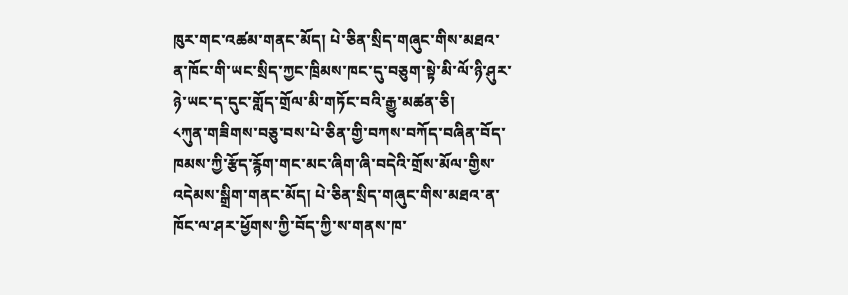ཁུར་གང་འཚམ་གནང་མོད། པེ་ཅིན་སྲིད་གཞུང་གིས་མཐའ་ན་ཁོང་གི་ཡང་སྲིད་ཀྱང་ཁྲིམས་ཁང་དུ་བཅུག་སྟེ་མི་ལོ་ཉི་ཤུར་ཉེ་ཡང་ད་དུང་གློད་གྲོལ་མི་གཏོང་བའི་རྒྱུ་མཚན་ཅི།
༨ཀུན་གཟིགས་བཅུ་བས་པེ་ཅིན་གྱི་བཀས་བཀོད་བཞིན་བོད་ཁམས་ཀྱི་རྩོད་རྙོག་གང་མང་ཞིག་ཞི་བདེའི་གྲོས་མོལ་གྱིས་འདེམས་སྒྲིག་གནང་མོད། པེ་ཅིན་སྲིད་གཞུང་གིས་མཐའ་ན་ཁོང་ལ་ཤར་ཕྱོགས་ཀྱི་བོད་ཀྱི་ས་གནས་ཁ་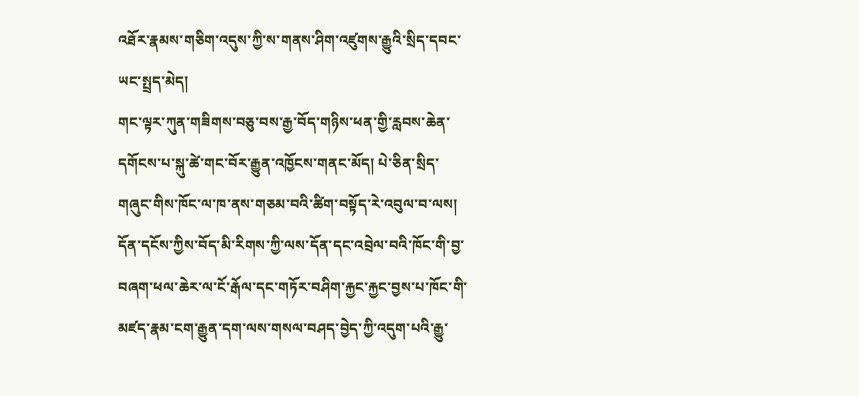འཐོར་རྣམས་གཅིག་འདུས་ཀྱི་ས་གནས་ཤིག་འཛུགས་རྒྱུའི་སྲིད་དབང་ཡང་སྤྲད་མེད།
གང་ལྟར་ཀུན་གཟིགས་བཅུ་བས་རྒྱ་བོད་གཉིས་ཕན་གྱི་རླབས་ཆེན་དགོངས་པ་སྐུ་ཚེ་གང་བོར་རྒྱུན་འཁྱོངས་གནང་མོད། པེ་ཅིན་སྲིད་གཞུང་གིས་ཁོང་ལ་ཁ་ནས་གཅམ་བའི་ཚིག་བསྟོད་རེ་འབུལ་བ་ལས། དོན་དངོས་ཀྱིས་བོད་མི་རིགས་ཀྱི་ལས་དོན་དང་འབྲེལ་བའི་ཁོང་གི་བྱ་བཞག་ཕལ་ཆེར་ལ་ངོ་རྒོལ་དང་གཏོར་བཤིག་རྐྱང་རྐྱང་བྱས་པ་ཁོང་གི་མཛད་རྣམ་ངག་རྒྱུན་དག་ལས་གསལ་བཤད་བྱེད་ཀྱི་འདུག་པའི་རྒྱུ་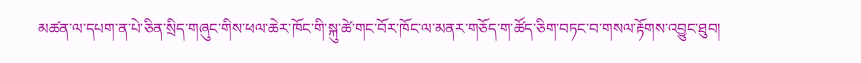མཚན་ལ་དཔག་ན་པེ་ཅིན་སྲིད་གཞུང་གིས་ཕལ་ཆེར་ཁོང་གི་སྐུ་ཚེ་གང་བོར་ཁོང་ལ་མནར་གཅོད་ག་ཚོད་ཅིག་བཏང་བ་གསལ་རྟོགས་འབྱུང་ཐུབ།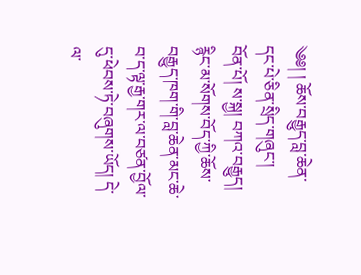༄༅། ། ཆོས་བརྒྱུད་བླ་ཆེན་དང་པེ་ཅིན་སྲིད་གཞུང་།
བོན་པོ། ས་སྐྱ། བཀའ་བརྒྱུད། རྙིང་མ་སོགས་བོད་ཀྱི་ཆོས་བརྒྱུད་ཁག་གི་བླ་ཆེན་མང་ཆེ་བ་ད་ལྟ་རྒྱ་གར་ལ་བཙན་བྱོལ་དུ་ཕེབས་ཏེ་བཞུགས་ཡོད། དེ་ལ་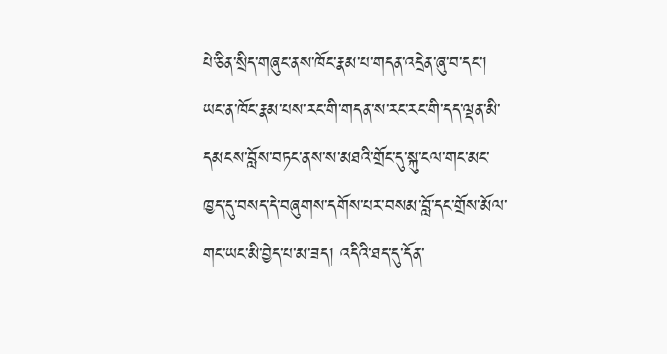པེ་ཅིན་སྲིད་གཞུང་ནས་ཁོང་རྣམ་པ་གདན་འདྲེན་ཞུ་བ་དང་། ཡང་ན་ཁོང་རྣམ་པས་རང་གི་གདན་ས་རང་རང་གི་དད་ལྡན་མི་དམངས་བློས་བཏང་ནས་ས་མཐའི་གྲོང་དུ་སྐུ་ངལ་གང་མང་ཁྱད་དུ་བསད་དེ་བཞུགས་དགོས་པར་བསམ་བློ་དང་གྲོས་མོལ་གང་ཡང་མི་བྱེད་པ་མ་ཟད། འདིའི་ཐད་དུ་དོན་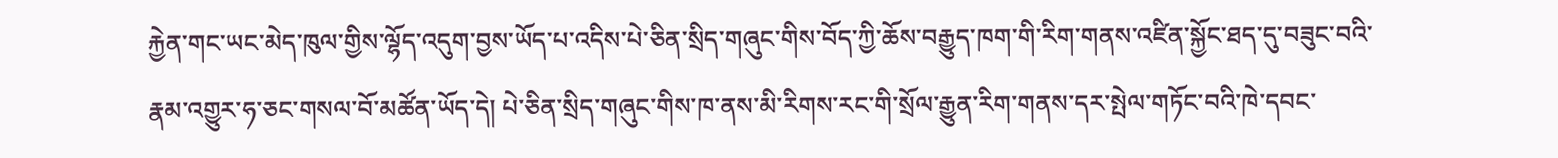རྐྱེན་གང་ཡང་མེད་ཁུལ་གྱིས་ལྷོད་འདུག་བྱས་ཡོད་པ་འདིས་པེ་ཅིན་སྲིད་གཞུང་གིས་བོད་ཀྱི་ཆོས་བརྒྱུད་ཁག་གི་རིག་གནས་འཛིན་སྐྱོང་ཐད་དུ་བཟུང་བའི་རྣམ་འགྱུར་ཧ་ཅང་གསལ་བོ་མཚོན་ཡོད་དེ། པེ་ཅིན་སྲིད་གཞུང་གིས་ཁ་ནས་མི་རིགས་རང་གི་སྲོལ་རྒྱུན་རིག་གནས་དར་སྤེལ་གཏོང་བའི་ཁེ་དབང་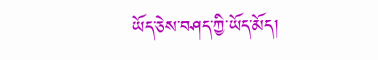ཡོད་ཅེས་བཤད་ཀྱི་ཡོད་མོད།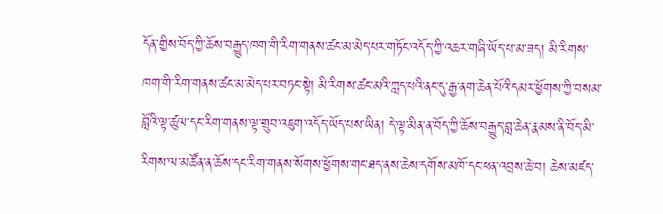དོན་གྱིས་བོད་ཀྱི་ཆོས་བརྒྱུད་ཁག་གི་རིག་གནས་ཚང་མ་མེད་པར་གཏོང་འདོད་ཀྱི་འཆར་གཞི་ཡོད་པ་མ་ཟད། མི་རིགས་ཁག་གི་རིག་གནས་ཚང་མ་མེད་པར་བཏང་སྟེ། མི་རིགས་ཚང་མའི་ཀླད་པའི་ནང་དུ་རྒྱ་ནག་ཆེན་པོའི་དམར་ཕྱོགས་ཀྱི་བསམ་བློའི་ལྟ་ཚུལ་དང་རིག་གནས་ལྟ་གྲུབ་འཇུག་འདོད་ཡོད་པས་ཡིན། དེ་ལྟ་མིན་ན་བོད་ཀྱི་ཆོས་བརྒྱུད་བླ་ཆེན་རྣམས་ནི་བོད་མི་རིགས་ལ་མཚོན་ན་ཆོས་དང་རིག་གནས་སོགས་ཕྱོགས་གང་ཐད་ནས་ཆེས་དགོས་མཁོ་དང་ཕན་འབྲས་ཆེ་བ། ཆེས་མཛད་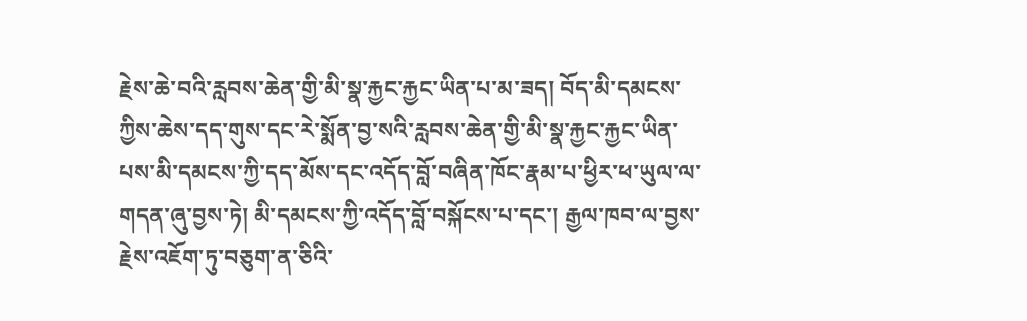རྗེས་ཆེ་བའི་རླབས་ཆེན་གྱི་མི་སྣ་རྐྱང་རྐྱང་ཡིན་པ་མ་ཟད། བོད་མི་དམངས་ཀྱིས་ཆེས་དད་གུས་དང་རེ་སྨོན་བྱ་སའི་རླབས་ཆེན་གྱི་མི་སྣ་རྐྱང་རྐྱང་ཡིན་པས་མི་དམངས་ཀྱི་དད་མོས་དང་འདོད་བློ་བཞིན་ཁོང་རྣམ་པ་ཕྱིར་ཕ་ཡུལ་ལ་གདན་ཞུ་བྱས་ཏེ། མི་དམངས་ཀྱི་འདོད་བློ་བསྐོངས་པ་དང་། རྒྱལ་ཁབ་ལ་བྱས་རྗེས་འཇོག་ཏུ་བཅུག་ན་ཅིའི་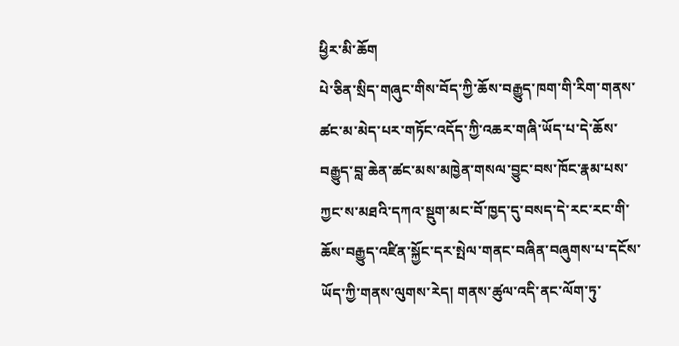ཕྱིར་མི་ཆོག
པེ་ཅིན་སྲིད་གཞུང་གིས་བོད་ཀྱི་ཆོས་བརྒྱུད་ཁག་གི་རིག་གནས་ཚང་མ་མེད་པར་གཏོང་འདོད་ཀྱི་འཆར་གཞི་ཡོད་པ་དེ་ཆོས་བརྒྱུད་བླ་ཆེན་ཚང་མས་མཁྱེན་གསལ་བྱུང་བས་ཁོང་རྣམ་པས་ཀྱང་ས་མཐའི་དཀའ་སྡུག་མང་བོ་ཁྱད་དུ་བསད་དེ་རང་རང་གི་ཆོས་བརྒྱུད་འཛིན་སྐྱོང་དར་སྤེལ་གནང་བཞིན་བཞུགས་པ་དངོས་ཡོད་ཀྱི་གནས་ལུགས་རེད། གནས་ཚུལ་འདི་ནང་ལོག་ཏུ་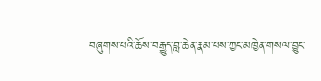བཞུགས་པའི་ཆོས་བརྒྱུད་བླ་ཆེན་རྣམ་པས་ཀྱང་མཁྱེན་གསལ་བྱུང་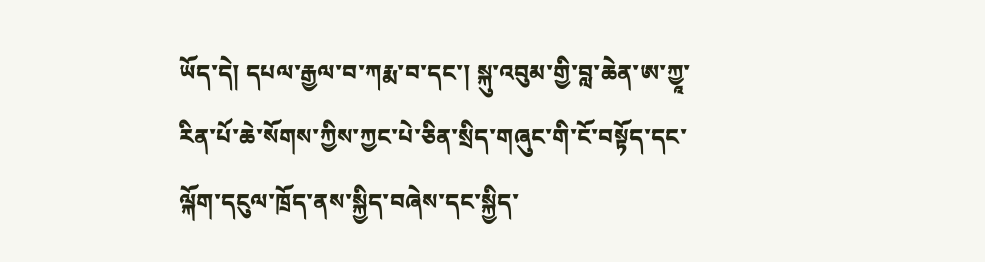ཡོད་དེ། དཔལ་རྒྱལ་བ་ཀརྨ་བ་དང་། སྐུ་འབུམ་གྱི་བླ་ཆེན་ཨ་ཀྱཱ་རིན་པོ་ཆེ་སོགས་ཀྱིས་ཀྱང་པེ་ཅིན་སྲིད་གཞུང་གི་ངོ་བསྟོད་དང་ལྐོག་དངུལ་ཁྲོད་ནས་སྐྱིད་བཞེས་དང་སྐྱིད་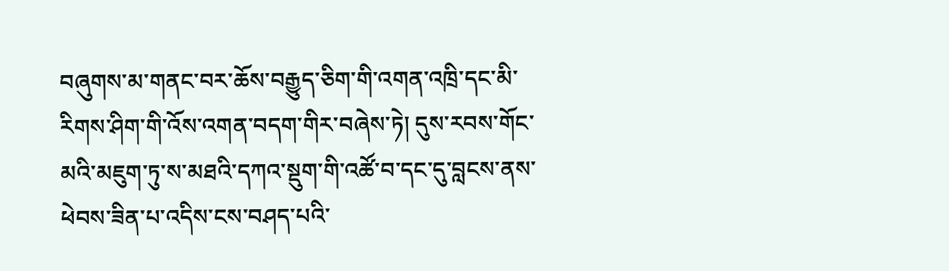བཞུགས་མ་གནང་བར་ཆོས་བརྒྱུད་ཅིག་གི་འགན་འཁྲི་དང་མི་རིགས་ཤིག་གི་འོས་འགན་བདག་གིར་བཞེས་ཏེ། དུས་རབས་གོང་མའི་མཇུག་ཏུ་ས་མཐའི་དཀའ་སྡུག་གི་འཚོ་བ་དང་དུ་བླངས་ནས་ཕེབས་ཟིན་པ་འདིས་ངས་བཤད་པའི་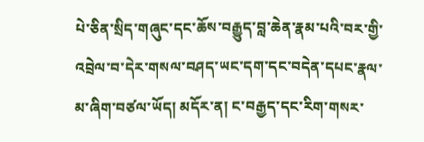པེ་ཅིན་སྲིད་གཞུང་དང་ཆོས་བརྒྱུད་བླ་ཆེན་རྣམ་པའི་བར་གྱི་འབྲེལ་བ་དེར་གསལ་བཤད་ཡང་དག་དང་བདེན་དཔང་རྣལ་མ་ཞིག་བཙལ་ཡོད། མདོར་ན། ང་བརྒྱད་དང་རིག་གསར་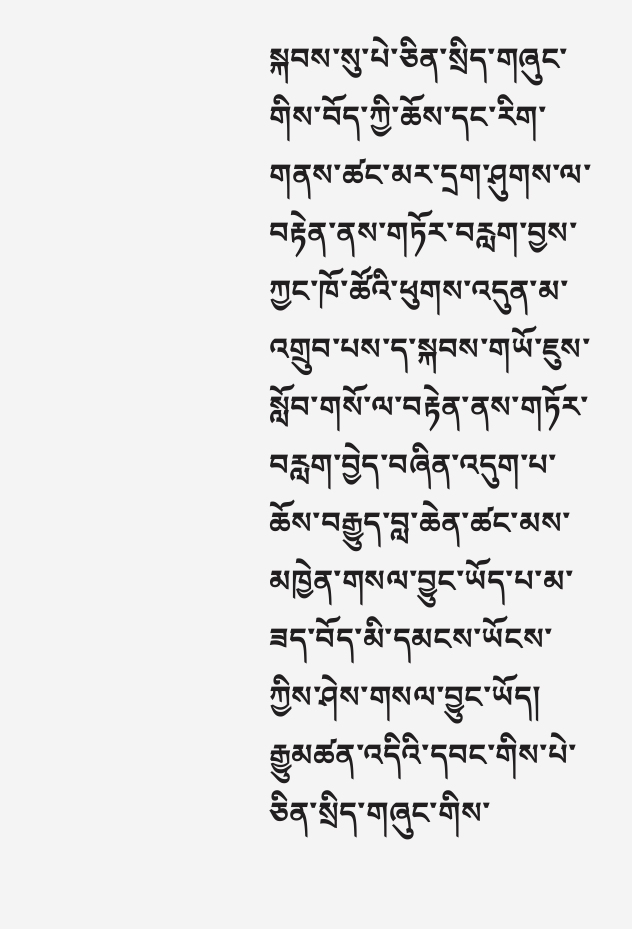སྐབས་སུ་པེ་ཅིན་སྲིད་གཞུང་གིས་བོད་ཀྱི་ཆོས་དང་རིག་གནས་ཚང་མར་དྲག་ཤུགས་ལ་བརྟེན་ནས་གཏོར་བརླག་བྱས་ཀྱང་ཁོ་ཚོའི་ཕུགས་འདུན་མ་འགྲུབ་པས་ད་སྐབས་གཡོ་ཇུས་སློབ་གསོ་ལ་བརྟེན་ནས་གཏོར་བརླག་བྱེད་བཞིན་འདུག་པ་ཆོས་བརྒྱུད་བླ་ཆེན་ཚང་མས་མཁྱེན་གསལ་བྱུང་ཡོད་པ་མ་ཟད་བོད་མི་དམངས་ཡོངས་ཀྱིས་ཤེས་གསལ་བྱུང་ཡོད། རྒྱུམཚན་འདིའི་དབང་གིས་པེ་ཅིན་སྲིད་གཞུང་གིས་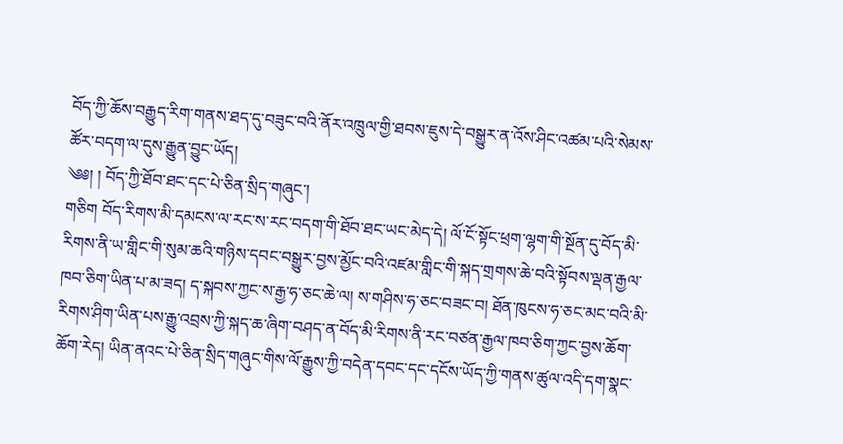བོད་ཀྱི་ཆོས་བརྒྱུད་རིག་གནས་ཐད་དུ་བཟུང་བའི་ནོར་འཁྲུལ་གྱི་ཐབས་ཇུས་དེ་བསྒྱུར་ན་འོས་ཤིང་འཚམ་པའི་སེམས་ཚོར་བདག་ལ་དུས་རྒྱུན་བྱུང་ཡོད།
༄༅། ། བོད་ཀྱི་ཐོབ་ཐང་དང་པེ་ཅིན་སྲིད་གཞུང་།
གཅིག བོད་རིགས་མི་དམངས་ལ་རང་ས་རང་བདག་གི་ཐོབ་ཐང་ཡང་མེད་དེ། ལོ་ངོ་སྟོང་ཕྲག་ལྷག་གི་སྔོན་དུ་བོད་མི་རིགས་ནི་ཡ་གླིང་གི་སུམ་ཆའི་གཉིས་དབང་བསྒྱུར་བྱས་མྱོང་བའི་འཛམ་གླིང་གི་སྐད་གྲགས་ཆེ་བའི་སྟོབས་ལྡན་རྒྱལ་ཁབ་ཅིག་ཡིན་པ་མ་ཟད། ད་སྐབས་ཀྱང་ས་རྒྱ་ཧ་ཅང་ཆེ་ལ། ས་གཤིས་ཧ་ཅང་བཟང་བ། ཐོན་ཁུངས་ཧ་ཅང་མང་བའི་མི་རིགས་ཤིག་ཡིན་པས་རྒྱུ་འབྲས་ཀྱི་སྐད་ཆ་ཞིག་བཤད་ན་བོད་མི་རིགས་ནི་རང་བཙན་རྒྱལ་ཁབ་ཅིག་ཀྱང་བྱས་ཆོག་ཆོག་རེད། ཡིན་ནའང་པེ་ཅིན་སྲིད་གཞུང་གིས་ལོ་རྒྱུས་ཀྱི་བདེན་དབང་དང་དངོས་ཡོད་ཀྱི་གནས་ཚུལ་འདི་དག་སྣང་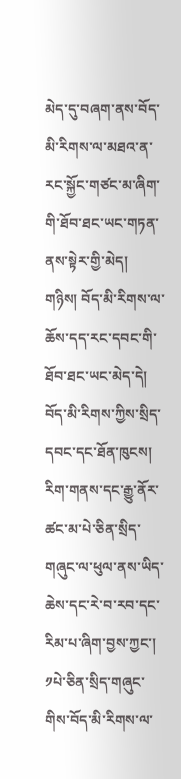མེད་དུ་བཞག་ནས་བོད་མི་རིགས་ལ་མཐའ་ན་རང་སྐྱོང་གཙང་མ་ཞིག་གི་ཐོབ་ཐང་ཡང་གཏན་ནས་སྟེར་གྱི་མེད།
གཉིས། བོད་མི་རིགས་ལ་ཆོས་དད་རང་དབང་གི་ཐོབ་ཐང་ཡང་མེད་དེ། བོད་མི་རིགས་ཀྱིས་སྲིད་དབང་དང་ཐོན་ཁུངས། རིག་གནས་དང་རྒྱུ་ནོར་ཚང་མ་པེ་ཅིན་སྲིད་གཞུང་ལ་ཕུལ་ནས་ཡིད་ཆེས་དང་རེ་བ་རབ་དང་རིམ་པ་ཞིག་བྱས་ཀྱང་།
༡པེ་ཅིན་སྲིད་གཞུང་གིས་བོད་མི་རིགས་ལ་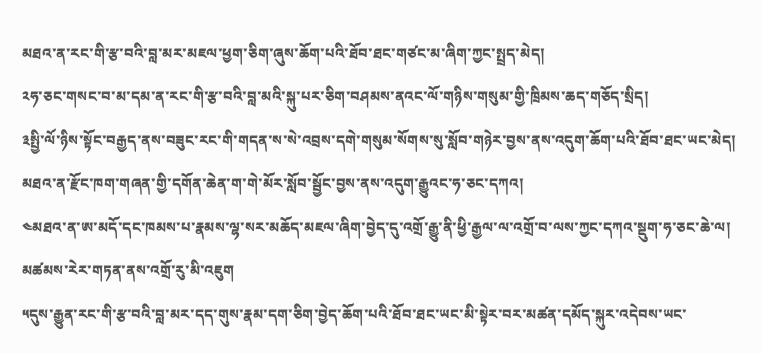མཐའ་ན་རང་གི་རྩ་བའི་བླ་མར་མཇལ་ཕྱག་ཅིག་ཞུས་ཆོག་པའི་ཐོབ་ཐང་གཙང་མ་ཞིག་ཀྱང་སྤྲད་མེད།
༢ཧ་ཅང་གསང་བ་མ་དམ་ན་རང་གི་རྩ་བའི་བླ་མའི་སྐུ་པར་ཅིག་བཤམས་ནའང་ལོ་གཉིས་གསུམ་གྱི་ཁྲིམས་ཆད་གཅོད་སྲིད།
༣སྤྱི་ལོ་ཉིས་སྟོང་བརྒྱད་ནས་བཟུང་རང་གི་གདན་ས་སེ་འབྲས་དགེ་གསུམ་སོགས་སུ་སློབ་གཉེར་བྱས་ནས་འདུག་ཆོག་པའི་ཐོབ་ཐང་ཡང་མེད། མཐའ་ན་རྫོང་ཁག་གཞན་གྱི་དགོན་ཆེན་ག་གེ་མོར་སློབ་སྦྱོང་བྱས་ནས་འདུག་རྒྱུའང་ཧ་ཅང་དཀའ།
༤མཐའ་ན་ཨ་མདོ་དང་ཁམས་པ་རྣམས་ལྷ་སར་མཆོད་མཇལ་ཞིག་བྱེད་དུ་འགྲོ་རྒྱུ་ནི་ཕྱི་རྒྱལ་ལ་འགྲོ་བ་ལས་ཀྱང་དཀའ་སྡུག་ཧ་ཅང་ཆེ་ལ། མཚམས་རེར་གཏན་ནས་འགྲོ་རུ་མི་འཇུག
༥དུས་རྒྱུན་རང་གི་རྩ་བའི་བླ་མར་དད་གུས་རྣམ་དག་ཅིག་བྱེད་ཆོག་པའི་ཐོབ་ཐང་ཡང་མི་སྟེར་བར་མཚན་དམོད་སྐུར་འདེབས་ཡང་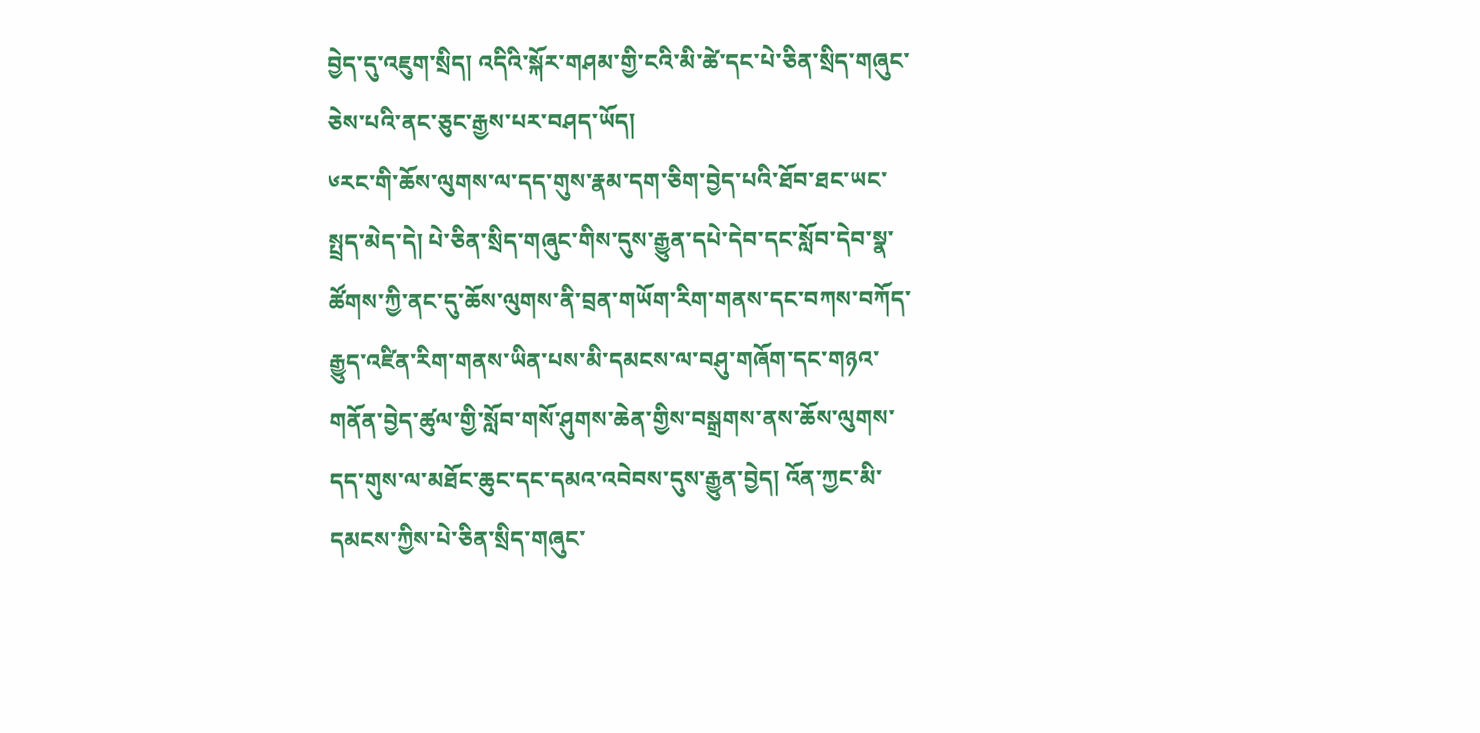བྱེད་དུ་འཇུག་སྲིད། འདིའི་སྐོར་གཤམ་གྱི་ངའི་མི་ཚེ་དང་པེ་ཅིན་སྲིད་གཞུང་ཅེས་པའི་ནང་ཅུང་རྒྱས་པར་བཤད་ཡོད།
༦རང་གི་ཆོས་ལུགས་ལ་དད་གུས་རྣམ་དག་ཅིག་བྱེད་པའི་ཐོབ་ཐང་ཡང་སྤྲད་མེད་དེ། པེ་ཅིན་སྲིད་གཞུང་གིས་དུས་རྒྱུན་དཔེ་དེབ་དང་སློབ་དེབ་སྣ་ཚོགས་ཀྱི་ནང་དུ་ཆོས་ལུགས་ནི་བྲན་གཡོག་རིག་གནས་དང་བཀས་བཀོད་རྒྱུད་འཛིན་རིག་གནས་ཡིན་པས་མི་དམངས་ལ་བཤུ་གཞོག་དང་གཉའ་གནོན་བྱེད་ཚུལ་གྱི་སློབ་གསོ་ཤུགས་ཆེན་གྱིས་བསྒྲགས་ནས་ཆོས་ལུགས་དད་གུས་ལ་མཐོང་ཆུང་དང་དམའ་འབེབས་དུས་རྒྱུན་བྱེད། འོན་ཀྱང་མི་དམངས་ཀྱིས་པེ་ཅིན་སྲིད་གཞུང་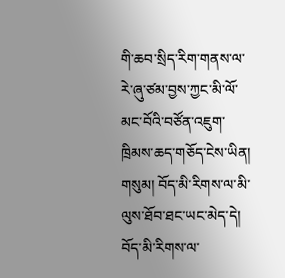གི་ཆབ་སྲིད་རིག་གནས་ལ་རེ་ཞུ་ཙམ་བྱས་ཀྱང་མི་ལོ་མང་བོའི་བཙོན་འཇུག་ཁྲིམས་ཆད་གཅོད་ངེས་ཡིན།
གསུམ། བོད་མི་རིགས་ལ་མི་ལུས་ཐོབ་ཐང་ཡང་མེད་དེ། བོད་མི་རིགས་ལ་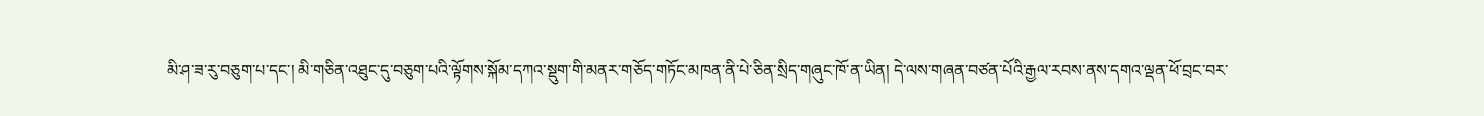མི་ཤ་ཟ་རུ་བཅུག་པ་དང་། མི་གཅིན་འཐུང་དུ་བཅུག་པའི་ལྟོགས་སྐོམ་དཀའ་སྡུག་གི་མནར་གཅོད་གཏོང་མཁན་ནི་པེ་ཅིན་སྲིད་གཞུང་ཁོ་ན་ཡིན། དེ་ལས་གཞན་བཙན་པོའི་རྒྱལ་རབས་ནས་དགའ་ལྡན་ཕོ་བྲང་བར་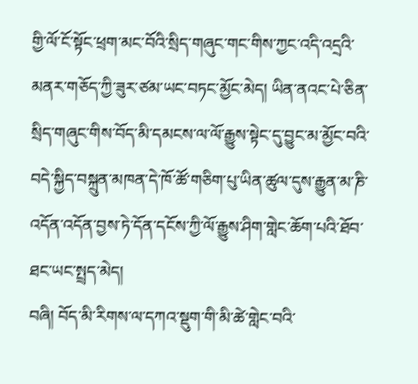གྱི་ལོ་ངོ་སྟོང་ཕྲག་མང་བོའི་སྲིད་གཞུང་གང་གིས་ཀྱང་འདི་འདྲའི་མནར་གཅོད་ཀྱི་ཟུར་ཙམ་ཡང་བཏང་མྱོང་མེད། ཡིན་ནའང་པེ་ཅིན་སྲིད་གཞུང་གིས་བོད་མི་དམངས་ལ་ལོ་རྒྱུས་སྟེང་དུ་བྱུང་མ་མྱོང་བའི་བདེ་སྐྱིད་བསྐྲུན་མཁན་དེ་ཁོ་ཚོ་གཅིག་པུ་ཡིན་ཚུལ་དུས་རྒྱུན་མ་ཎི་འདོན་འདོན་བྱས་ཏེ་དོན་དངོས་ཀྱི་ལོ་རྒྱུས་ཤིག་གླེང་ཆོག་པའི་ཐོབ་ཐང་ཡང་སྤྲད་མེད།
བཞི། བོད་མི་རིགས་ལ་དཀའ་སྡུག་གི་མི་ཚེ་གླེང་བའི་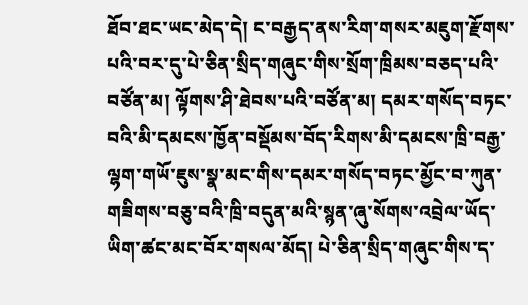ཐོབ་ཐང་ཡང་མེད་དེ། ང་བརྒྱད་ནས་རིག་གསར་མཇུག་རྫོགས་པའི་བར་དུ་པེ་ཅིན་སྲིད་གཞུང་གིས་སྲོག་ཁྲིམས་བཅད་པའི་བཙོན་མ། ལྟོགས་ཤི་ཐེབས་པའི་བཙོན་མ། དམར་གསོད་བཏང་བའི་མི་དམངས་ཁྱོན་བསྡོམས་བོད་རིགས་མི་དམངས་ཁྲི་བརྒྱ་ལྷག་གཡོ་ཇུས་སྣ་མང་གིས་དམར་གསོད་བཏང་མྱོང་བ་ཀུན་གཟིགས་བཅུ་བའི་ཁྲི་བདུན་མའི་སྙན་ཞུ་སོགས་འབྲེལ་ཡོད་ཡིག་ཚང་མང་བོར་གསལ་མོད། པེ་ཅིན་སྲིད་གཞུང་གིས་ད་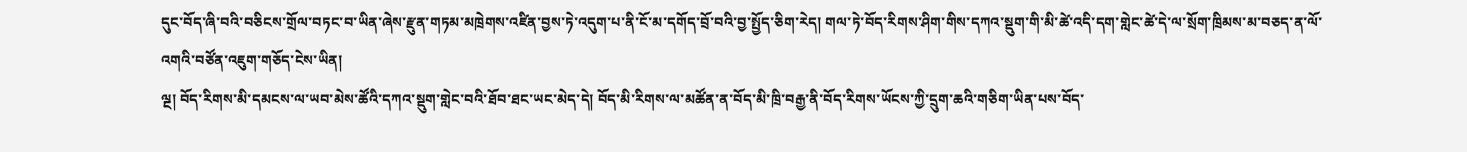དུང་བོད་ཞི་བའི་བཅིངས་གྲོལ་བཏང་བ་ཡིན་ཞེས་རྫུན་གཏམ་མཁྲེགས་འཛིན་བྱས་ཏེ་འདུག་པ་ནི་ངོ་མ་དགོད་བྲོ་བའི་བྱ་སྤྱོད་ཅིག་རེད། གལ་ཏེ་བོད་རིགས་ཤིག་གིས་དཀའ་སྡུག་གི་མི་ཚེ་འདི་དག་གླེང་ཚེ་དེ་ལ་སྲོག་ཁྲིམས་མ་བཅད་ན་ལོ་འགའི་བཙོན་འཇུག་གཅོད་ངེས་ཡིན།
ལྔ། བོད་རིགས་མི་དམངས་ལ་ཡབ་མེས་ཚོའི་དཀའ་སྡུག་གླེང་བའི་ཐོབ་ཐང་ཡང་མེད་དེ། བོད་མི་རིགས་ལ་མཚོན་ན་བོད་མི་ཁྲི་བརྒྱ་ནི་བོད་རིགས་ཡོངས་ཀྱི་དྲུག་ཆའི་གཅིག་ཡིན་པས་བོད་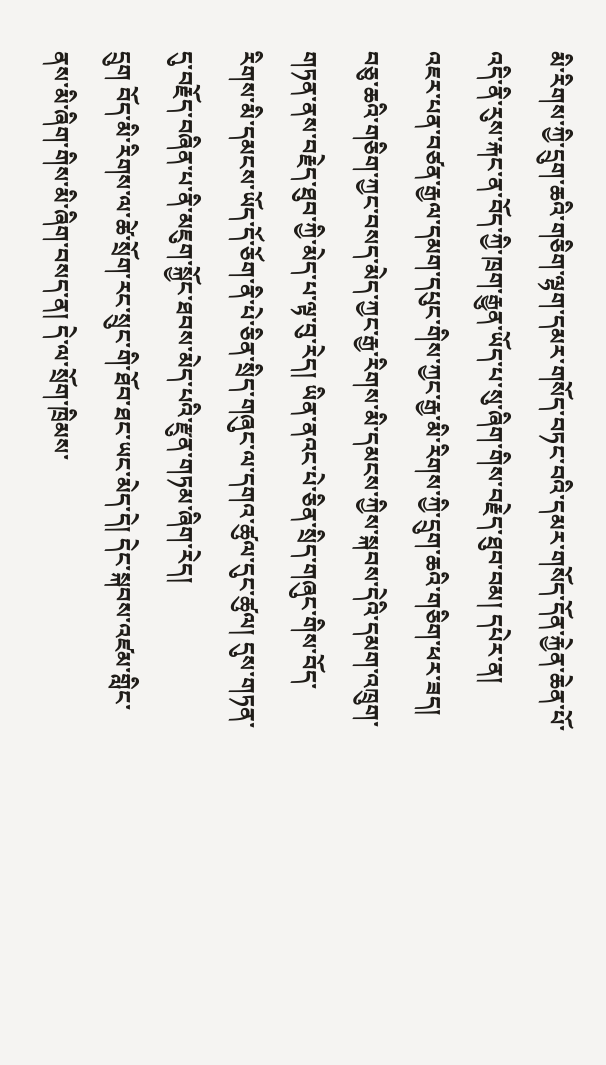མི་རིགས་ཀྱི་དྲུག་ཆའི་གཅིག་ལྷག་དམར་གསོད་བཏང་བའི་དམར་གསོད་དོན་རྐྱེན་ཆེན་པོ་འདི་ནི་རུས་རྐང་ན་བོད་ཀྱི་ཁྲག་རྒྱུན་ཡོད་པ་སུ་ཞིག་གིས་བརྗེད་ཐུབ་བམ། དཔེར་ན། འཇར་པན་བཙན་རྒྱལ་དམག་དཔུང་གིས་ཀྱང་རྒྱ་མི་རིགས་ཀྱི་དྲུག་ཆའི་གཅིག་ཕར་ཟད། བཅུ་ཆའི་གཅིག་ཀྱང་བསད་མེད་ཀྱང་རྒྱ་རིགས་མི་དམངས་ཀྱིས་སྐབས་དེའི་དམག་འཁྲུག་གཏན་ནས་བརྗེད་ཐུབ་ཀྱི་མེད་པ་ལྟ་བུ་རེད། ཡིན་ནའང་པེ་ཅིན་སྲིད་གཞུང་གིས་བོད་རིགས་མི་དམངས་ཡོད་དོ་ཅོག་ནི་པེ་ཅིན་སྲིད་གཞུང་ལ་དགའ་ཚུལ་དུང་ཚུལ། དུས་གཏན་དུ་བརྗོད་བཞིན་པ་ནི་མཇུག་སྐྱོང་ཐབས་མེད་པའི་རྫུན་གཏམ་ཞིག་རེད།
དྲུག བོད་མི་རིགས་ལ་ཚེ་སྲོག་རང་སྲུང་གི་ཐོབ་ཐང་ཡང་མེད་དེ། དེང་སྐབས་འཛམ་གླིང་ནས་མི་ཞིག་གིས་མི་ཞིག་བསད་ན། དེ་ལ་སྲོག་ཁྲིམས་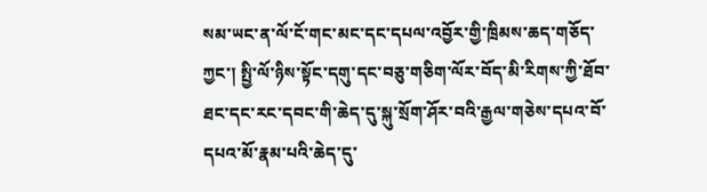སམ་ཡང་ན་ལོ་ངོ་གང་མང་དང་དཔལ་འབྱོར་གྱི་ཁྲིམས་ཆད་གཅོད་ཀྱང་། སྤྱི་ལོ་ཉིས་སྟོང་དགུ་དང་བཅུ་གཅིག་ལོར་བོད་མི་རིགས་ཀྱི་ཐོབ་ཐང་དང་རང་དབང་གི་ཆེད་དུ་སྐུ་སྲོག་ཤོར་བའི་རྒྱལ་གཅེས་དཔའ་བོ་དཔའ་མོ་རྣམ་པའི་ཆེད་དུ་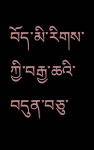བོད་མི་རིགས་ཀྱི་བརྒྱ་ཆའི་བདུན་བཅུ་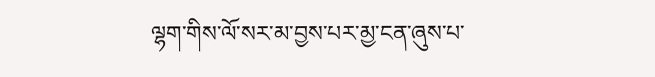ལྷག་གིས་ལོ་སར་མ་བྱས་པར་མྱ་ངན་ཞུས་པ་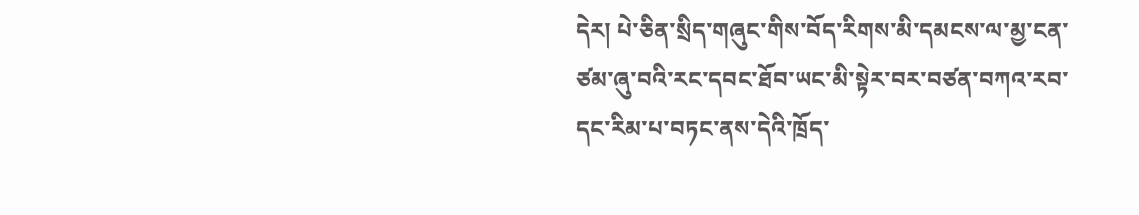དེར། པེ་ཅིན་སྲིད་གཞུང་གིས་བོད་རིགས་མི་དམངས་ལ་མྱ་ངན་ཙམ་ཞུ་བའི་རང་དབང་ཐོབ་ཡང་མི་སྟེར་བར་བཙན་བཀའ་རབ་དང་རིམ་པ་བཏང་ནས་དེའི་ཁྲོད་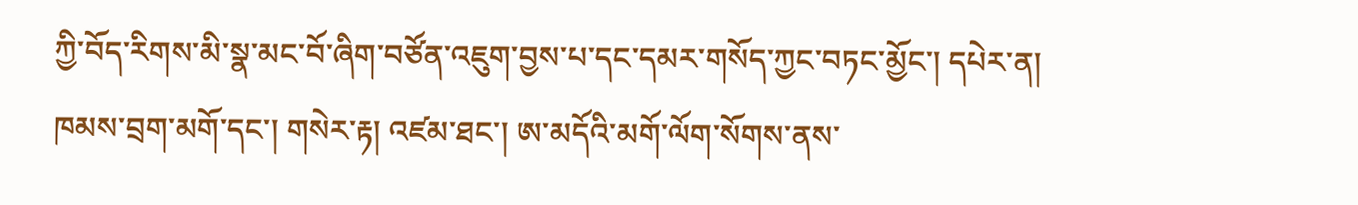ཀྱི་བོད་རིགས་མི་སྣ་མང་བོ་ཞིག་བཙོན་འཇུག་བྱས་པ་དང་དམར་གསོད་ཀྱང་བཏང་མྱོང་། དཔེར་ན། ཁམས་བྲག་མགོ་དང་། གསེར་རྟ། འཛམ་ཐང་། ཨ་མདོའི་མགོ་ལོག་སོགས་ནས་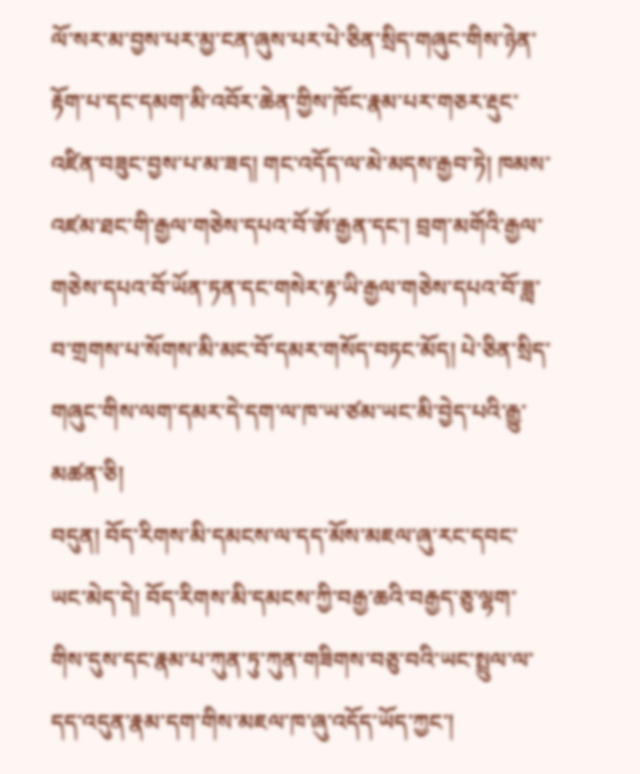ལོ་སར་མ་བྱས་པར་མྱ་ངན་ཞུས་པར་པེ་ཅིན་སྲིད་གཞུང་གིས་ཉེན་རྟོག་པ་དང་དམག་མི་འབོར་ཆེན་གྱིས་ཁོང་རྣམ་པར་གཅར་རྡུང་འཛིན་བཟུང་བྱས་པ་མ་ཟད། གང་འདོད་ལ་མེ་མདས་རྒྱབ་ཏེ། ཁམས་འཛམ་ཐང་གི་རྒྱལ་གཅེས་དཔའ་བོ་ཨོ་རྒྱན་དང་། བྲག་མགོའི་རྒྱལ་གཅེས་དཔའ་བོ་ཡོན་ཏན་དང་གསེར་རྟ་ཡི་རྒྱལ་གཅེས་དཔའ་བོ་ཟླ་བ་གྲགས་པ་སོགས་མི་མང་བོ་དམར་གསོད་བཏང་མོད། པེ་ཅིན་སྲིད་གཞུང་གིས་ལག་དམར་དེ་དག་ལ་ཁ་ཡ་ཙམ་ཡང་མི་བྱེད་པའི་རྒྱུ་མཚན་ཅི།
བདུན། བོད་རིགས་མི་དམངས་ལ་དད་མོས་མཇལ་ཞུ་རང་དབང་ཡང་མེད་དེ། བོད་རིགས་མི་དམངས་ཀྱི་བརྒྱ་ཆའི་བརྒྱད་ཅུ་ལྷག་གིས་དུས་དང་རྣམ་པ་ཀུན་ཏུ་ཀུན་གཟིགས་བཅུ་བའི་ཡང་སྤྲུལ་ལ་དད་འདུན་རྣམ་དག་གིས་མཇལ་ཁ་ཞུ་འདོད་ཡོད་ཀྱང་།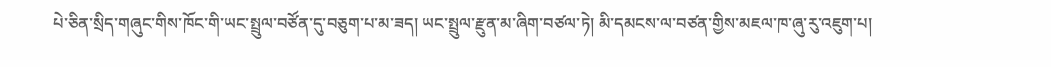པེ་ཅིན་སྲིད་གཞུང་གིས་ཁོང་གི་ཡང་སྤྲུལ་བཙོན་དུ་བཅུག་པ་མ་ཟད། ཡང་སྤྲུལ་རྫུན་མ་ཞིག་བཙལ་ཏེ། མི་དམངས་ལ་བཙན་གྱིས་མཇལ་ཁ་ཞུ་རུ་འཇུག་པ།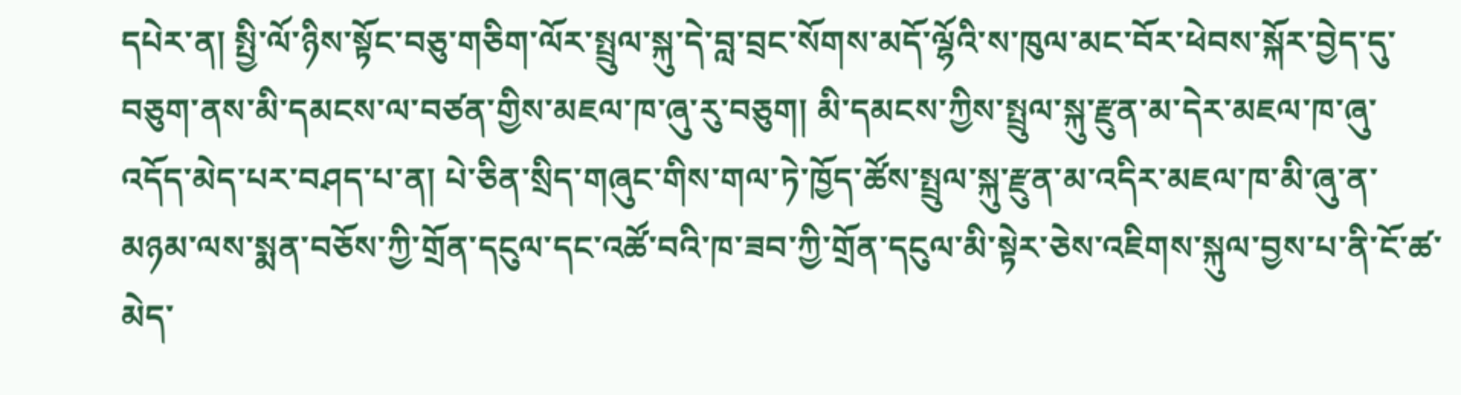དཔེར་ན། སྤྱི་ལོ་ཉིས་སྟོང་བཅུ་གཅིག་ལོར་སྤྲུལ་སྐུ་དེ་བླ་བྲང་སོགས་མདོ་ལྷོའི་ས་ཁུལ་མང་བོར་ཕེབས་སྐོར་བྱེད་དུ་བཅུག་ནས་མི་དམངས་ལ་བཙན་གྱིས་མཇལ་ཁ་ཞུ་རུ་བཅུག། མི་དམངས་ཀྱིས་སྤྲུལ་སྐུ་རྫུན་མ་དེར་མཇལ་ཁ་ཞུ་འདོད་མེད་པར་བཤད་པ་ན། པེ་ཅིན་སྲིད་གཞུང་གིས་གལ་ཏེ་ཁྱོད་ཚོས་སྤྲུལ་སྐུ་རྫུན་མ་འདིར་མཇལ་ཁ་མི་ཞུ་ན་མཉམ་ལས་སྨན་བཅོས་ཀྱི་གྲོན་དངུལ་དང་འཚོ་བའི་ཁ་ཟབ་ཀྱི་གྲོན་དངུལ་མི་སྟེར་ཅེས་འཇིགས་སྐུལ་བྱས་པ་ནི་ངོ་ཚ་མེད་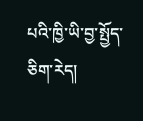པའི་ཁྱི་ཡི་བྱ་སྤྱོད་ཅིག་རེད།